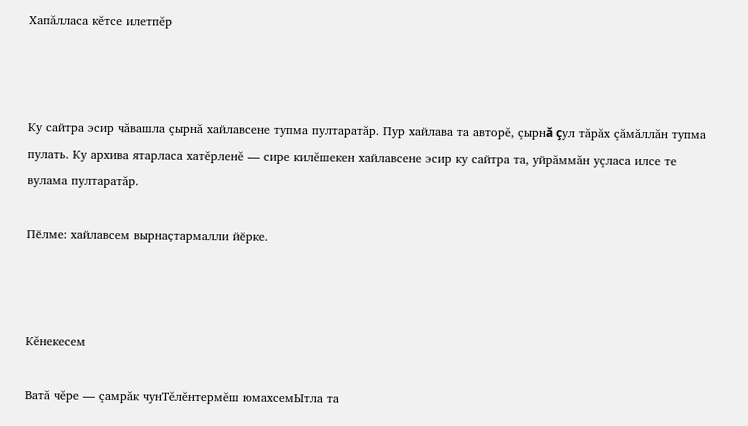Хапăлласа кĕтсе илетпĕр



Ку сайтра эсир чăвашла çырнă хайлавсене тупма пултаратăр. Пур хайлава та авторĕ, çырнă çул тăрăх çăмăллăн тупма пулать. Ку архива ятарласа хатĕрленĕ — сире килĕшекен хайлавсене эсир ку сайтра та, уйрăммăн уçласа илсе те вулама пултаратăр.

Пӗлме: хайлавсем вырнаҫтармалли йӗрке.



Кĕнекесем

Ватă чĕре — çамрăк чунТĕлĕнтермĕш юмахсемЫтла та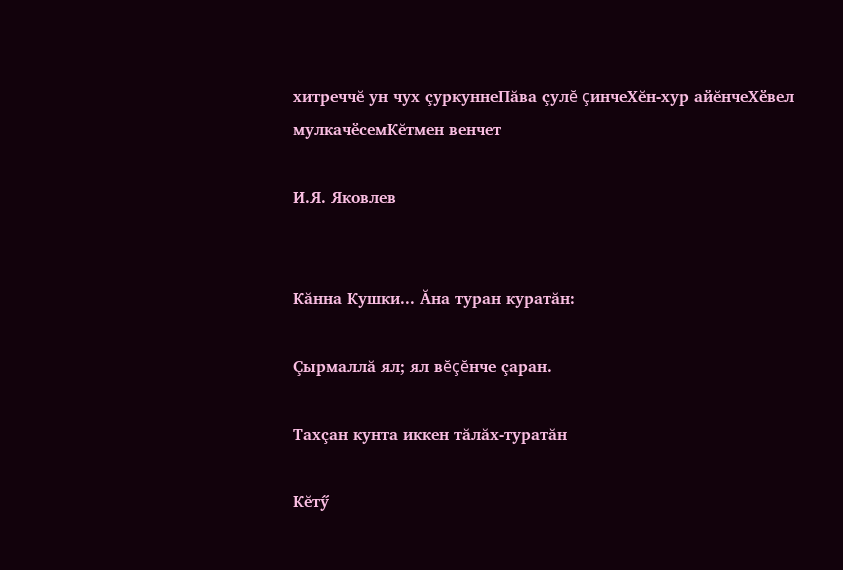хитреччĕ ун чух çуркуннеПăва çулĕ çинчеХĕн-хур айĕнчеХӗвел мулкачӗсемКĕтмен венчет

И.Я. Яковлев


Кăнна Кушки... Ăна туран куратăн:

Çырмаллă ял; ял вĕçĕнче çаран.

Тахçан кунта иккен тăлăх-туратăн

Кĕтӳ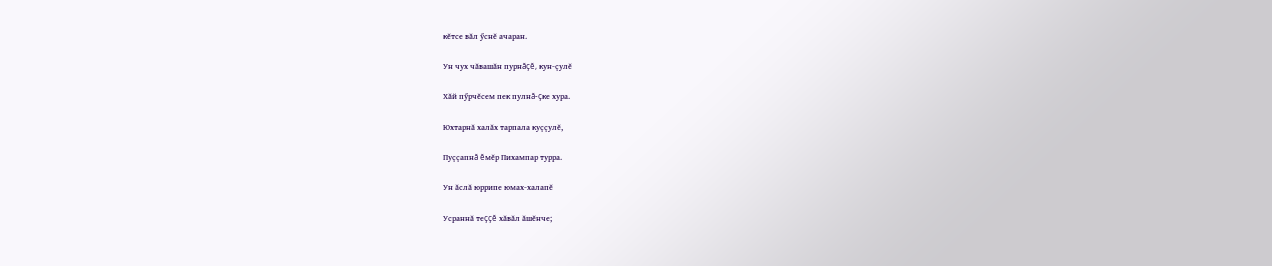кĕтсе вăл ӳснĕ ачаран.

Ун чух чăвашăн пурнăçĕ, кун-çулĕ

Хăй пӳрчĕсем пек пулнă-çке хура.

Юхтарнă халăх тарпала куççулĕ,

Пуççапнă ĕмĕр Пихампар турра.

Ун ăслă юррипе юмах-халапĕ

Усраннă теççĕ хăвăл ăшĕнче;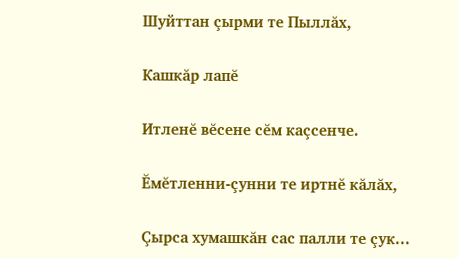Шуйттан çырми те Пыллăх,

Кашкăр лапĕ

Итленĕ вĕсене сĕм каçсенче.

Ĕмĕтленни-çунни те иртнĕ кăлăх,

Çырса хумашкăн сас палли те çук...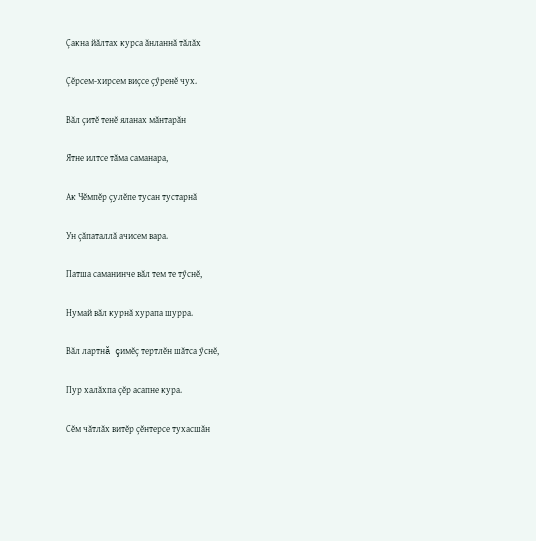Çакна йăлтах курса ăнланнă тăлăх

Çĕрсем-хирсем виçсе çӳренĕ чух.

Вăл çитĕ тенĕ яланах мăнтарăн

Ятне илтсе тăма саманара,

Ак Чĕмпĕр çулĕпе тусан тустарнă

Ун çăпаталлă ачисем вара.

Патша саманинче вăл тем те тӳснĕ,

Нумай вăл курнă хурапа шурра.

Вăл лартнă çимĕç тертлĕн шăтса ӳснĕ,

Пур халăхпа çĕр асапне кура.

Сĕм чăтлăх витĕр çĕнтерсе тухасшăн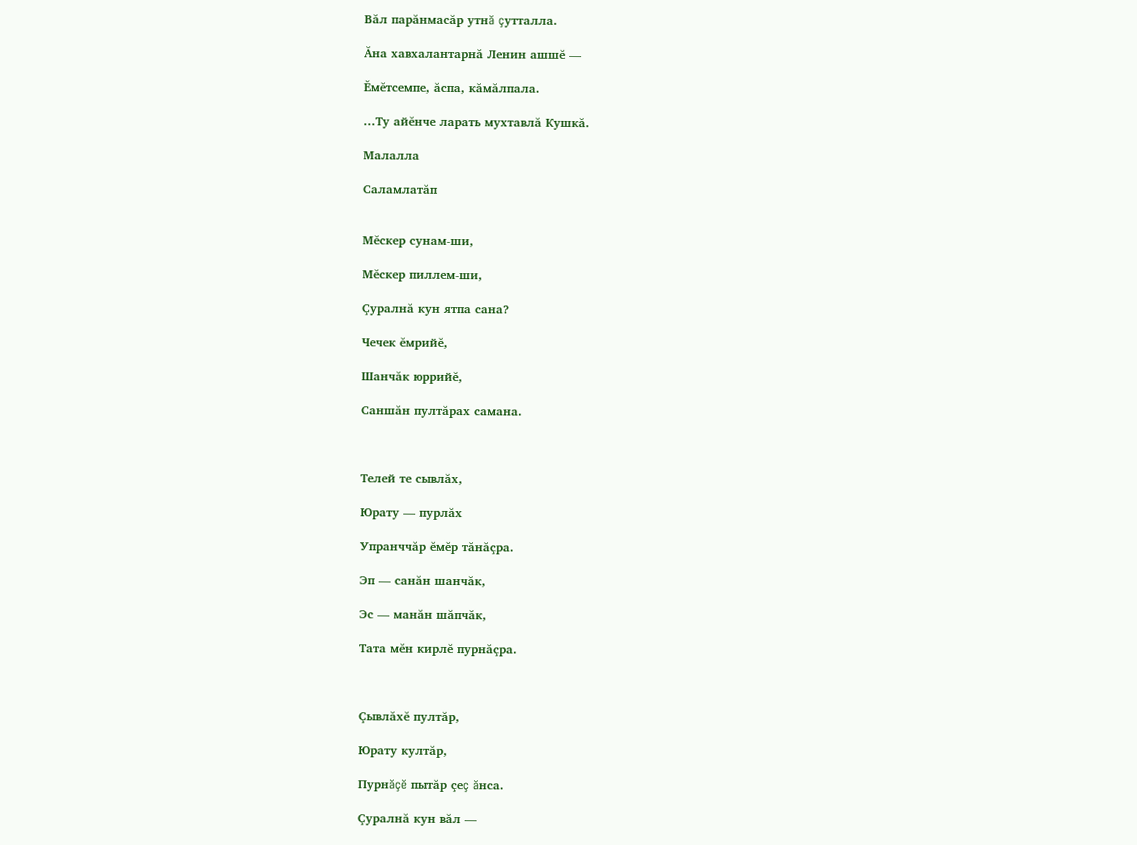Вăл парăнмасăр утнă çутталла.

Ăна хавхалантарнă Ленин ашшĕ —

Ĕмĕтсемпе, ăспа, кăмăлпала.

...Ту айĕнче ларать мухтавлă Кушкă.

Малалла

Саламлатăп


Мĕскер сунам-ши,

Мĕскер пиллем-ши,

Çуралнă кун ятпа сана?

Чечек ĕмрийĕ,

Шанчăк юррийĕ,

Саншăн пултăрах самана.



Телей те сывлăх,

Юрату — пурлăх

Упранччăр ĕмĕр тăнăçра.

Эп — санăн шанчăк,

Эс — манăн шăпчăк,

Тата мĕн кирлĕ пурнăçра.



Çывлăхĕ пултăр,

Юрату култăр,

Пурнăçĕ пытăр çеç ăнса.

Çуралнă кун вăл —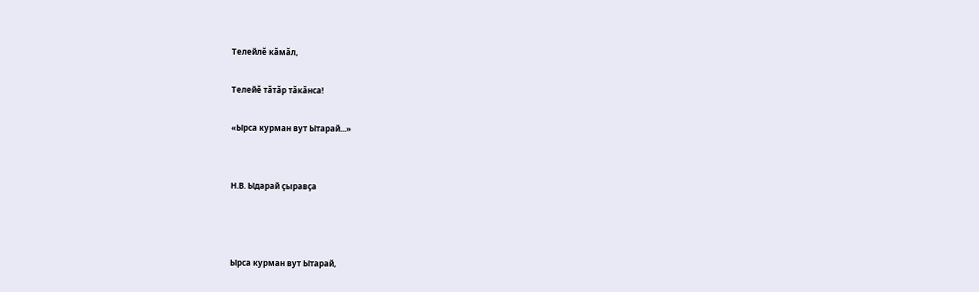Телейлĕ кăмăл,

Телейĕ тăтăр тăкăнса!

«Ырса курман вут Ытарай...»


Н.В. Ыдарай çыравçа



Ырса курман вут Ытарай,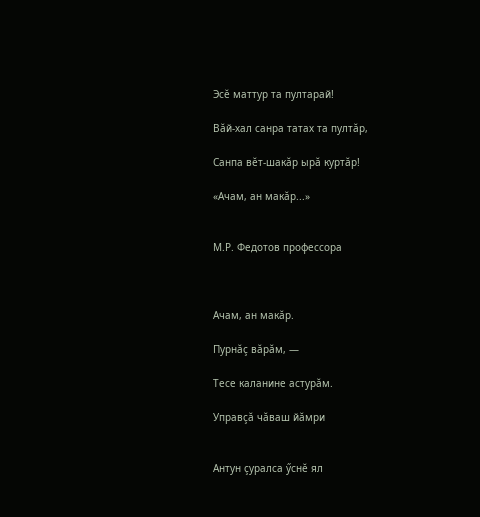Эсĕ маттур та пултарай!

Вăй-хал санра татах та пултăр,

Санпа вĕт-шакăр ырă куртăр!

«Ачам, ан макăр...»


М.Р. Федотов профессора



Ачам, ан макăр.

Пурнăç вăрăм, —

Тесе каланине астурăм.

Управçă чăваш йăмри


Антун çуралса ӳснĕ ял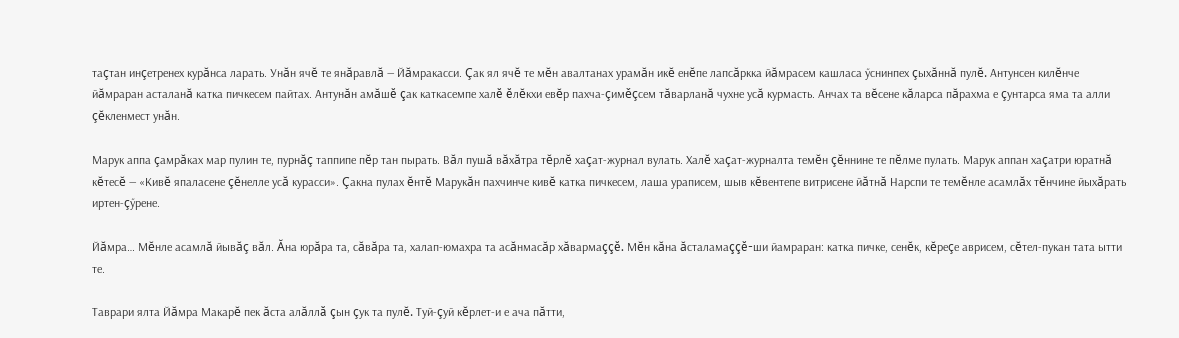таçтан инçетренех курăнса ларать. Унăн ячĕ те янăравлă — Йăмракасси. Çак ял ячĕ те мĕн авалтанах урамăн икĕ енĕпе лапсăркка йăмрасем кашласа ӳснинпех çыхăннă пулĕ. Антунсен килĕнче йăмраран асталанă катка пичкесем пайтах. Антунăн амăшĕ çак каткасемпе халĕ ĕлĕкхи евĕр пахча-çимěçсем тăварланă чухне усă курмасть. Анчах та вĕсене кăларса пăрахма е çунтарса яма та алли çĕкленмест унăн.

Марук аппа çамрăках мар пулин те, пурнăç таппипе пĕр тан пырать. Вăл пушă вăхăтра тĕрлĕ хаçат-журнал вулать. Халĕ хаçат-журналта темĕн çĕннине те пĕлме пулать. Марук аппан хаçатри юратнă кĕтесĕ — «Кивĕ япаласене çĕнелле усă курасси». Çакна пулах ĕнтĕ Марукăн пахчинче кивĕ катка пичкесем, лаша ураписем, шыв кĕвентепе витрисене йăтнă Нарспи те темĕнле асамлăх тĕнчине йыхăрать иртен-çӳрене.

Йăмра… Мĕнле асамлă йывăç вăл. Ăна юрăра та, сăвăра та, халап-юмахра та асăнмасăр хăвармаççĕ. Мĕн кăна ăсталамаççĕ-ши йамраран: катка пичке, сенĕк, кĕреçе аврисем, сĕтел-пукан тата ытти те.

Таврари ялта Йăмра Макарĕ пек ăста алăллă çын çук та пулĕ. Туй-çуй кĕрлет-и е ача пăтти,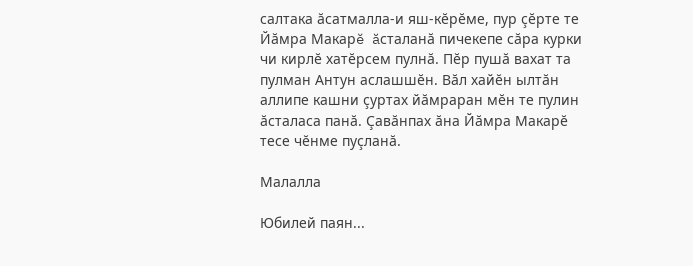салтака ăсатмалла-и яш-кĕрĕме, пур çĕрте те Йăмра Макарĕ ăсталанă пичекепе сăра курки чи кирлĕ хатĕрсем пулнă. Пĕр пушă вахат та пулман Антун аслашшĕн. Вăл хайĕн ылтăн аллипе кашни çуртах йăмраран мĕн те пулин ăсталаса панă. Çавăнпах ăна Йăмра Макарĕ тесе чĕнме пуçланă.

Малалла

Юбилей паян...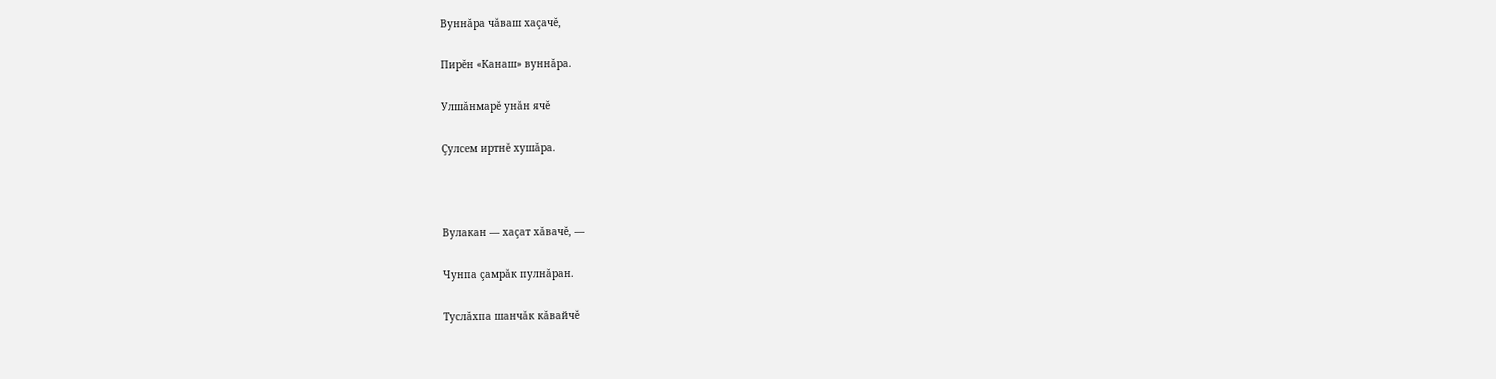Вуннăра чăваш хаçачĕ,

Пирĕн «Канаш» вуннăра.

Улшăнмарĕ унăн ячĕ

Çулсем иртнĕ хушăра.



Вулакан — хаçат хăвачĕ, —

Чунпа çамрăк пулнăран.

Туслăхпа шанчăк кăвайчĕ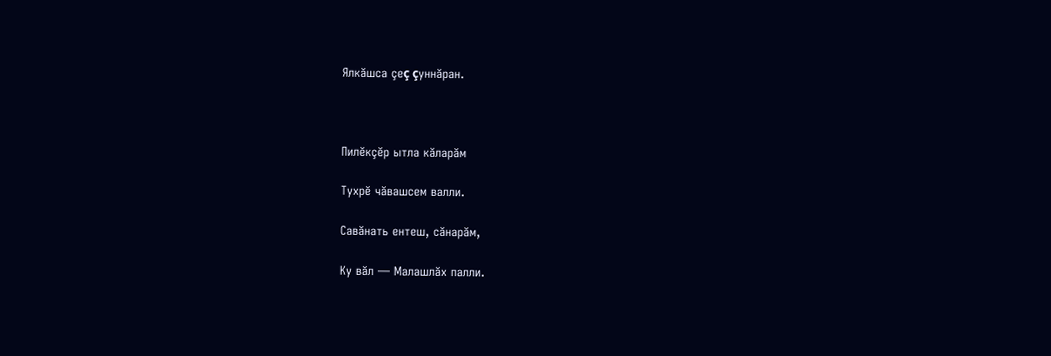Ялкăшса çеç çуннăран.



Пилĕкçĕр ытла кăларăм

Тухрĕ чăвашсем валли.

Савăнать ентеш, сăнарăм,

Ку вăл — Малашлăх палли.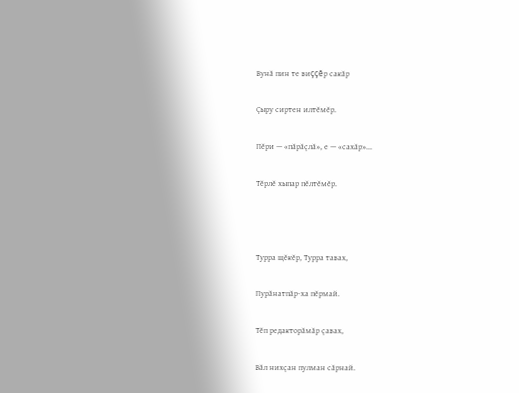Вунă пин те виççĕр сакăр

Çыру сиртен илтĕмĕр.

Пĕри — «пăрăçлă», е — «сахăр»...

Тĕрлĕ хыпар пĕлтĕмĕр.



Турра щĕкĕр, Турра тавах,

Пурăнатпăр-ха пĕрмай.

Тĕп редакторăмăр çавах,

Вăл нихçан пулман сăрнай.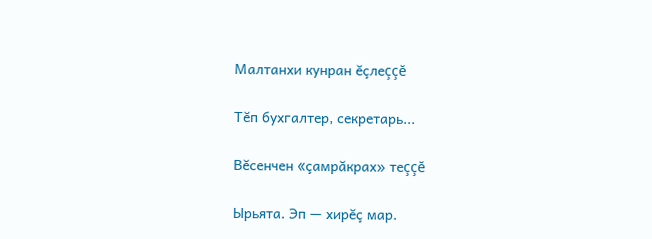Малтанхи кунран ĕçлеççĕ

Тĕп бухгалтер, секретарь...

Вĕсенчен «çамрăкрах» теççĕ

Ырьята. Эп — хирĕç мар.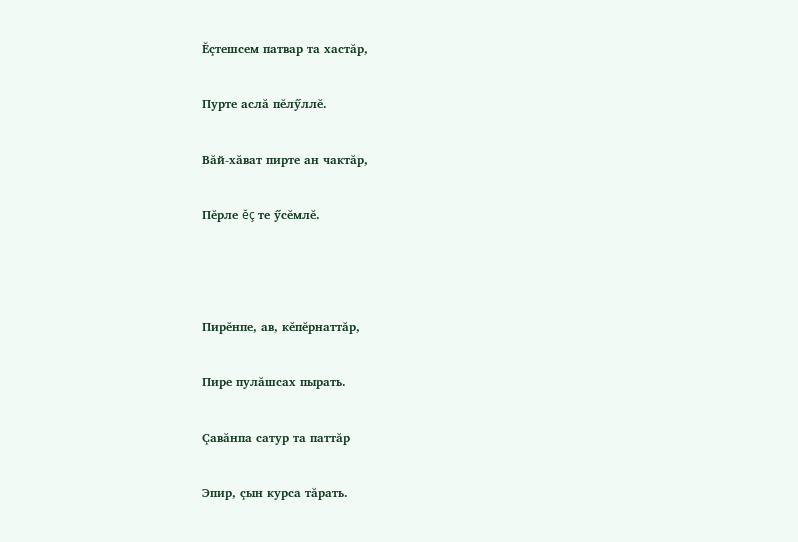Ĕçтешсем патвар та хастăр,

Пурте аслă пĕлӳллĕ.

Вăй-хăват пирте ан чактăр,

Пĕрле ĕç те ӳсĕмлĕ.



Пирĕнпе, ав, кĕпĕрнаттăр,

Пире пулăшсах пырать.

Çавăнпа сатур та паттăр

Эпир, çын курса тăрать.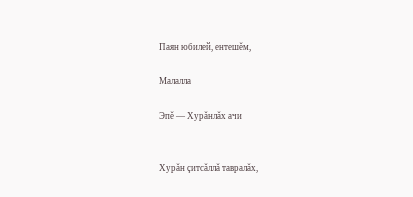Паян юбилей, ентешĕм,

Малалла

Эпĕ — Хурăнлăх ачи


Хурăн çитсăллă тавралăх,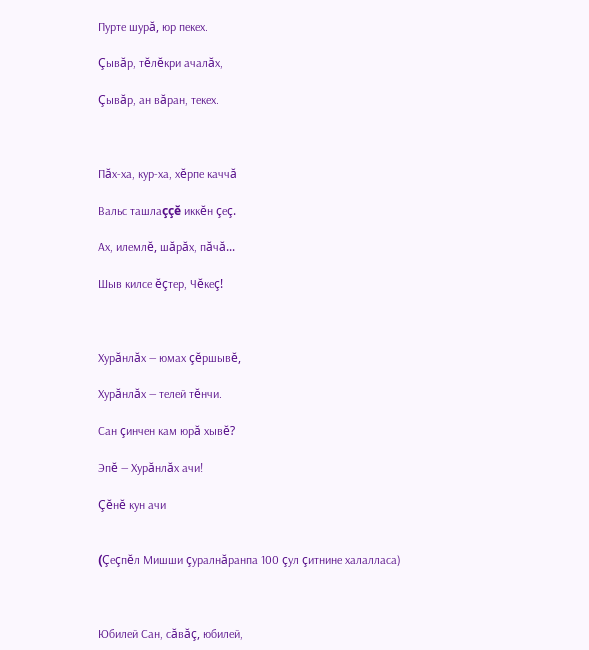Пурте шурă, юр пекех.

Çывăр, тĕлĕкри ачалăх,

Çывăр, ан вăран, текех.



Пăх-ха, кур-ха, хĕрпе каччă

Вальс ташлаççĕ иккĕн çеç.

Ах, илемлĕ, шăрăх, пăчă...

Шыв килсе ĕçтер, Чĕкеç!



Хурăнлăх — юмах çĕршывĕ,

Хурăнлăх — телей тĕнчи.

Сан çинчен кам юрă хывĕ?

Эпĕ — Хурăнлăх ачи!

Çĕнĕ кун ачи


(Çеçпĕл Мишши çуралнăранпа 100 çул çитнине халалласа)



Юбилей Сан, сăвăç, юбилей,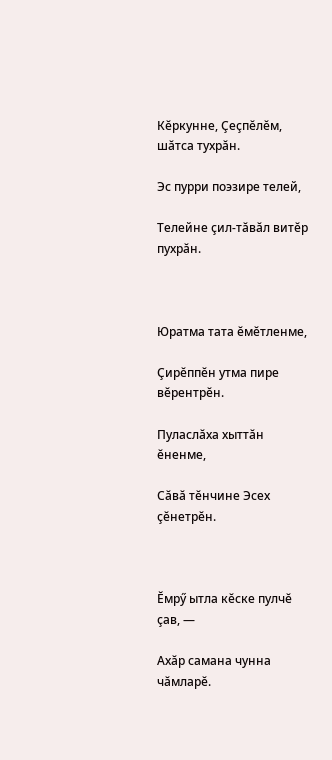Кĕркунне, Çеçпĕлĕм, шăтса тухрăн.

Эс пурри поэзире телей,

Телейне çил-тăвăл витĕр пухрăн.



Юратма тата ĕмĕтленме,

Çирĕппĕн утма пире вĕрентрĕн.

Пуласлăха хыттăн ĕненме,

Сăвă тĕнчине Эсех çĕнетрĕн.



Ĕмрӳ ытла кĕске пулчĕ çав, —

Ахăр самана чунна чăмларĕ.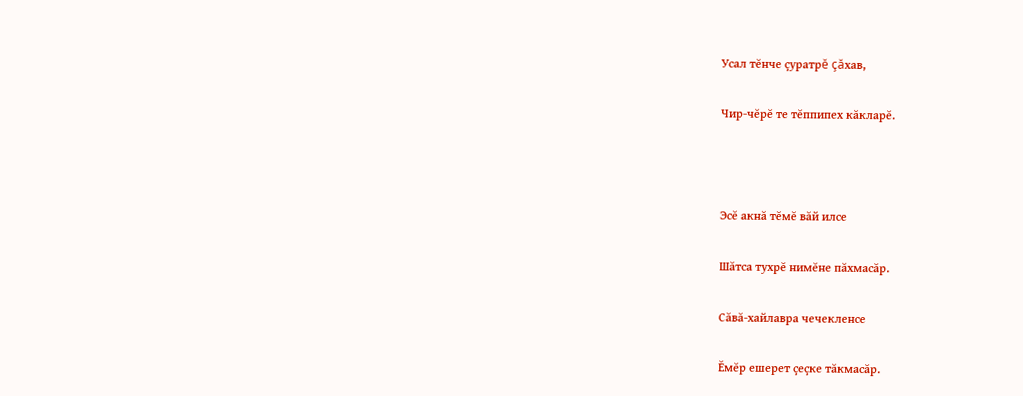Усал тĕнче çуратрĕ çăхав,

Чир-чĕрĕ те тĕппипех кăкларĕ.



Эсĕ акнă тĕмĕ вăй илсе

Шăтса тухрĕ нимĕне пăхмасăр.

Сăвă-хайлавра чечекленсе

Ĕмĕр ешерет çеçке тăкмасăр.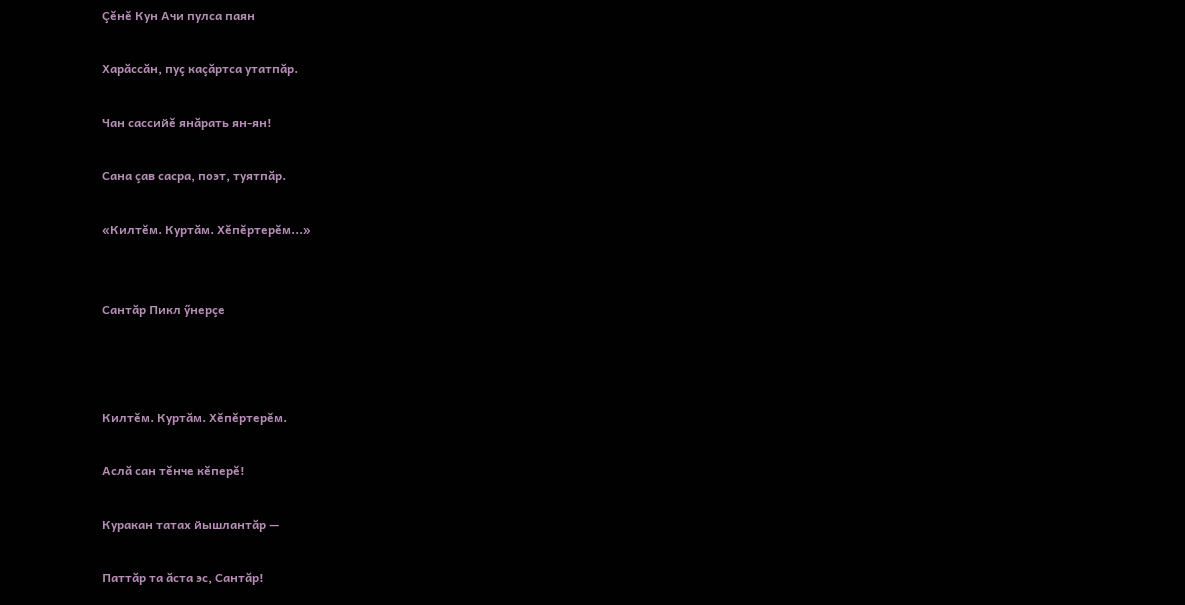Çĕнĕ Кун Ачи пулса паян

Харăссăн, пуç каçăртса утатпăр.

Чан сассийĕ янăрать ян-ян!

Сана çав сасра, поэт, туятпăр.

«Килтĕм. Куртăм. Хĕпĕртерĕм...»


Сантăр Пикл ӳнерçе



Килтĕм. Куртăм. Хĕпĕртерĕм.

Аслă сан тĕнче кĕперĕ!

Куракан татах йышлантăр —

Паттăр та ăста эс, Сантăр!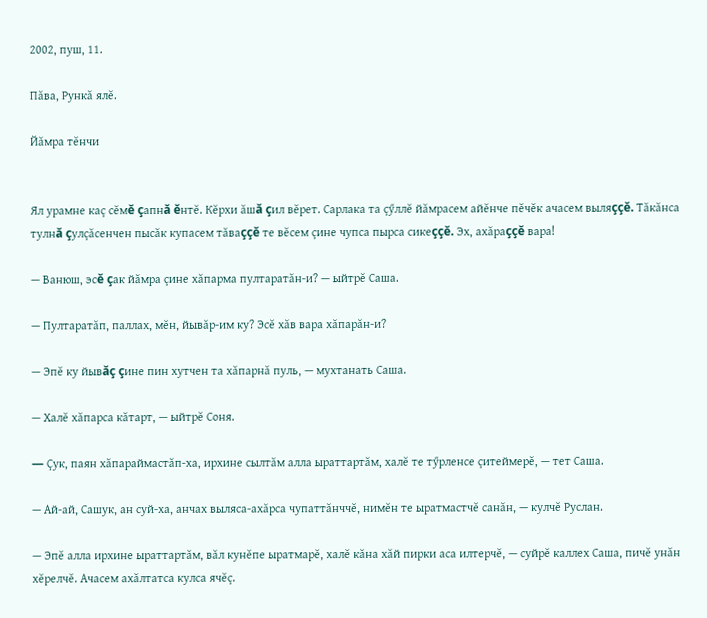2002, пуш, 11.

Пăва, Рункă ялĕ.

Йăмра тĕнчи


Ял урамне каç сĕмĕ çапнă ĕнтĕ. Кĕрхи ăшă çил вĕрет. Сарлака та çӳллĕ йăмрасем айĕнче пĕчĕк ачасем выляççĕ. Тăкăнса тулнă çулçăсенчен пысăк купасем тăваççĕ те вĕсем çине чупса пырса сикеççĕ. Эх, ахăраççĕ вара!

— Ванюш, эсĕ çак йăмра çине хăпарма пултаратăн-и? — ыйтрĕ Саша.

— Пултаратăп, паллах, мĕн, йывăр-им ку? Эсĕ хăв вара хăпарăн-и?

— Эпĕ ку йывăç çине пин хутчен та хăпарнă пуль, — мухтанать Саша.

— Халĕ хăпарса кăтарт, — ыйтрĕ Соня.

— Çук, паян хăпараймастăп-ха, ирхине сылтăм алла ыраттартăм, халĕ те тӳрленсе çитеймерĕ, — тет Саша.

— Ай-ай, Сашук, ан суй-ха, анчах выляса-ахăрса чупаттăнччĕ, нимĕн те ыратмастчĕ санăн, — кулчĕ Руслан.

— Эпĕ алла ирхине ыраттартăм, вăл кунĕпе ыратмарĕ, халĕ кăна хăй пирки аса илтерчĕ, — суйрĕ каллех Саша, пичĕ унăн хĕрелчĕ. Ачасем ахăлтатса кулса ячĕç.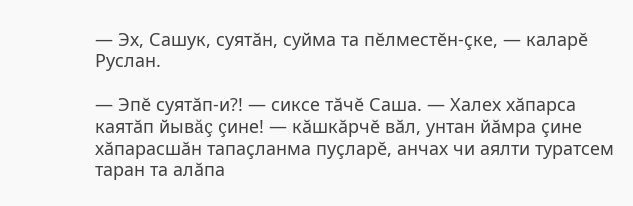— Эх, Сашук, суятăн, суйма та пĕлместĕн-çке, — каларĕ Руслан.

— Эпĕ суятăп-и?! — сиксе тăчĕ Саша. — Халех хăпарса каятăп йывăç çине! — кăшкăрчĕ вăл, унтан йăмра çине хăпарасшăн тапаçланма пуçларĕ, анчах чи аялти туратсем таран та алăпа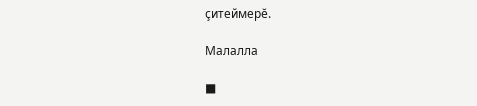çитеймерĕ.

Малалла

■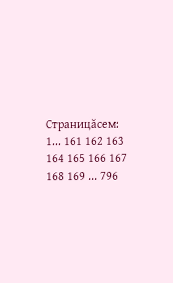Страницăсем: 1... 161 162 163 164 165 166 167 168 169 ... 796